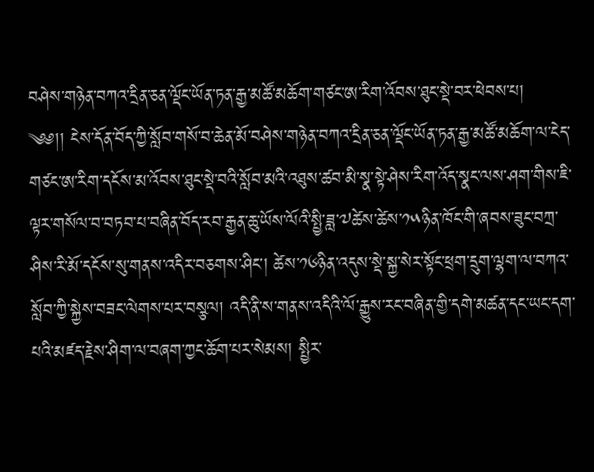བཤེས་གཉེན་བཀའ་དྲིན་ཅན་ལྡོང་ཡོན་ཏན་རྒྱ་མཚོ་མཆོག་གཙང་ཨ་རིག་འོབས་ཐུང་སྡེ་བར་ཕེབས་པ།
༄༅།། ངེས་དོན་བོད་ཀྱི་སློབ་གསོ་བ་ཆེན་མོ་བཤེས་གཉེན་བཀའ་དྲིན་ཅན་ལྡོང་ཡོན་ཏན་རྒྱ་མཚོ་མཆོག་ལ་ངེད་གཙང་ཨ་རིག་དངོས་མ་འོབས་ཐུང་སྡེ་བའི་སློབ་མའི་འཐུས་ཚབ་མི་སྣ་སྟེ་ཤེས་རིག་འོད་སྣང་ལས་ཤག་གིས་ཇི་ལྟར་གསོལ་བ་བཏབ་པ་བཞིན་བོད་རབ་རྒྱན་ཆུ་ཡོས་ལོའི་སྤྱི་ཟླ་༧ཚེས་ཚེས་༡༥ཉིན་ཁོང་གི་ཞབས་ཟུང་བཀྲ་ཤིས་རི་མོ་དངོས་སུ་གནས་འདིར་བཅགས་ཤིང་། ཚེས་༡༦ཉིན་འདུས་སྡེ་སྐྱ་སེར་སྟོང་ཕྲག་དྲུག་ལྷག་ལ་བཀའ་སློབ་ཀྱི་སྐྱེས་བཟང་ལེགས་པར་བསྩལ། འདི་ནི་ས་གནས་འདིའི་ལོ་རྒྱུས་རང་བཞིན་གྱི་དགེ་མཚན་དང་ཡང་དག་པའི་མཛད་རྗེས་ཤིག་ལ་བཞག་ཀྱང་ཆོག་པར་སེམས། སྤྱིར་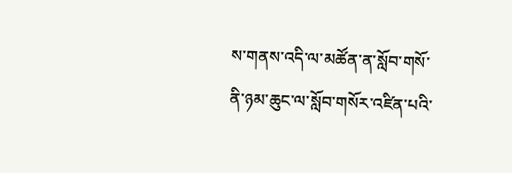ས་གནས་འདི་ལ་མཚོན་ན་སློབ་གསོ་ནི་ཉམ་ཆུང་ལ་སློབ་གསོར་འཛིན་པའི་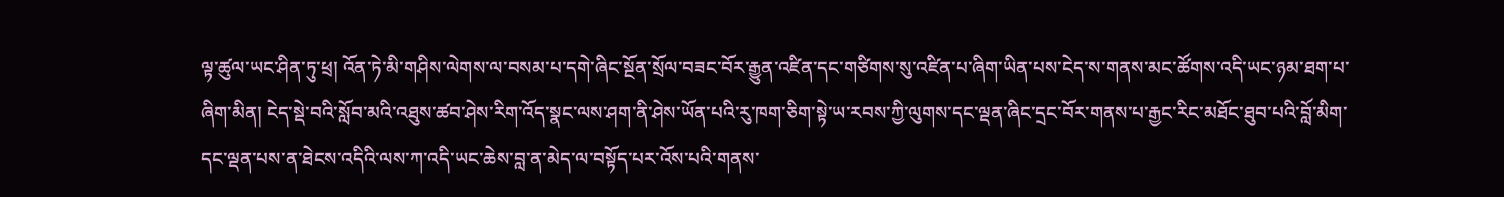ལྟ་ཚུལ་ཡང་ཤིན་ཏུ་ཕྲ། འོན་ཏེ་མི་གཤིས་ལེགས་ལ་བསམ་པ་དགེ་ཞིང་སྔོན་སྲོལ་བཟང་བོར་རྒྱུན་འཛིན་དང་གཙིགས་སུ་འཛིན་པ་ཞིག་ཡིན་པས་ངེད་ས་གནས་མང་ཚོགས་འདི་ཡང་ཉམ་ཐག་པ་ཞིག་མིན། ངེད་སྡེ་བའི་སློབ་མའི་འཐུས་ཚབ་ཤེས་རིག་འོད་སྣང་ལས་ཤག་ནི་ཤེས་ཡོན་པའི་རུ་ཁག་ཅིག་སྟེ་ཡ་རབས་ཀྱི་ལུགས་དང་ལྡན་ཞིང་དྲང་བོར་གནས་པ་རྒྱང་རིང་མཐོང་ཐུབ་པའི་བློ་མིག་དང་ལྡན་པས་ན་ཐེངས་འདིའི་ལས་ཀ་འདི་ཡང་ཆེས་བླ་ན་མེད་ལ་བསྟོད་པར་འོས་པའི་གནས་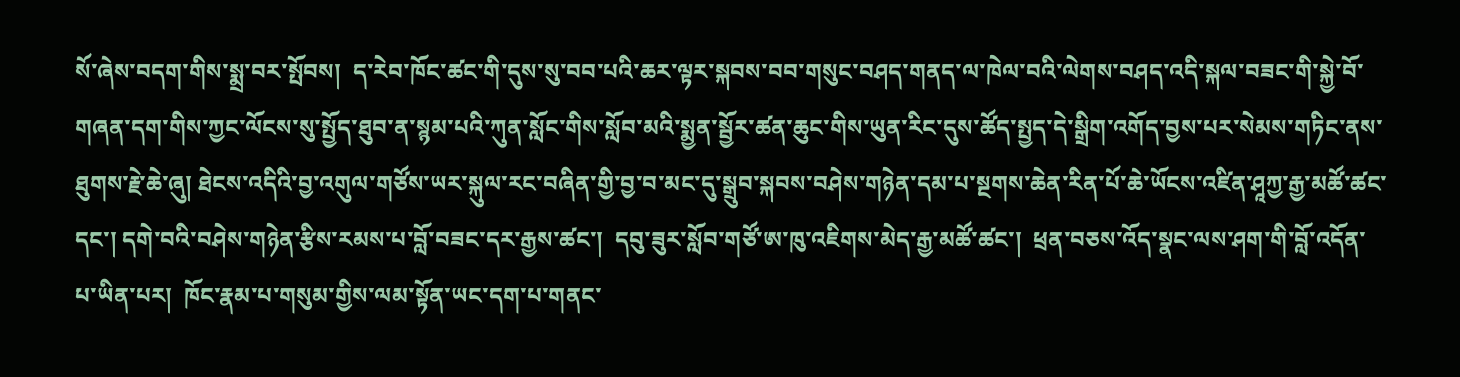སོ་ཞེས་བདག་གིས་སྨྲ་བར་སྤོབས།  ད་རེབ་ཁོང་ཚང་གི་དུས་སུ་བབ་པའི་ཆར་ལྟར་སྐབས་བབ་གསུང་བཤད་གནད་ལ་ཁེལ་བའི་ལེགས་བཤད་འདི་སྐལ་བཟང་གི་སྐྱེ་བོ་གཞན་དག་གིས་ཀྱང་ལོངས་སུ་སྤྱོད་ཐུབ་ན་སྙམ་པའི་ཀུན་སློང་གིས་སློབ་མའི་སྨྱན་སྦྱོར་ཚན་ཆུང་གིས་ཡུན་རིང་དུས་ཚོད་སྤྱད་དེ་སྒྲིག་འགོད་བྱས་པར་སེམས་གཏིང་ནས་ཐུགས་རྗེ་ཆེ་ཞུ། ཐེངས་འདིའི་བྱ་འགུལ་གཙོས་ཡར་སྐུལ་རང་བཞིན་གྱི་བྱ་བ་མང་དུ་སྒྲུབ་སྐབས་བཤེས་གཉེན་དམ་པ་སྔགས་ཆེན་རིན་པོ་ཆེ་ཡོངས་འཛིན་ཤཱཀྱ་རྒྱ་མཚོ་ཚང་དང་། དགེ་བའི་བཤེས་གཉེན་རྩིས་རམས་པ་བློ་བཟང་དར་རྒྱས་ཚང་།  དབུ་ཟུར་སློབ་གཙོ་ཨ་ཁུ་འཇིགས་མེད་རྒྱ་མཚོ་ཚང་།  ཕྲན་བཅས་འོད་སྣང་ལས་ཤག་གི་བློ་འདོན་པ་ཡིན་པར།  ཁོང་རྣམ་པ་གསུམ་གྱིས་ལམ་སྟོན་ཡང་དག་པ་གནང་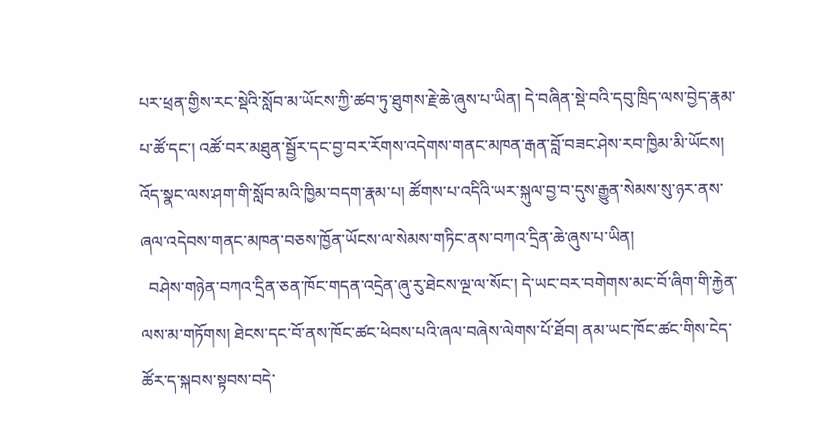པར་ཕྲན་གྱིས་རང་སྡེའི་སློབ་མ་ཡོངས་ཀྱི་ཚབ་ཏུ་ཐུགས་རྗེ་ཆེ་ཞུས་པ་ཡིན། དེ་བཞིན་སྡེ་བའི་དབུ་ཁྲིད་ལས་བྱེད་རྣམ་པ་ཚོ་དང་། འཚོ་བར་མཐུན་སྦྱོར་དང་བྱ་བར་རོགས་འདེགས་གནང་མཁན་རྒན་བློ་བཟང་ཤེས་རབ་ཁྱིམ་མི་ཡོངས། འོད་སྣང་ལས་ཤག་གི་སློབ་མའི་ཁྱིམ་བདག་རྣམ་པ། ཚོགས་པ་འདིའི་ཡར་སྐུལ་བྱ་བ་དུས་རྒྱུན་སེམས་སུ་ཉར་ནས་ཞལ་འདེབས་གནང་མཁན་བཅས་ཁྱོན་ཡོངས་ལ་སེམས་གཏིང་ནས་བཀའ་དྲིན་ཆེ་ཞུས་པ་ཡིན།
  བཤེས་གཉེན་བཀའ་དྲིན་ཅན་ཁོང་གདན་འདྲེན་ཞུ་རུ་ཐེངས་ལྔ་ལ་སོང་། དེ་ཡང་བར་བགེགས་མང་བོ་ཞིག་གི་རྐྱེན་ལས་མ་གཏོགས། ཐེངས་དང་བོ་ནས་ཁོང་ཚང་ཕེབས་པའི་ཞལ་བཞེས་ལེགས་པོ་ཐོབ། ནམ་ཡང་ཁོང་ཚང་གིས་ངེད་ཚོར་ད་སྐབས་སྟབས་བདེ་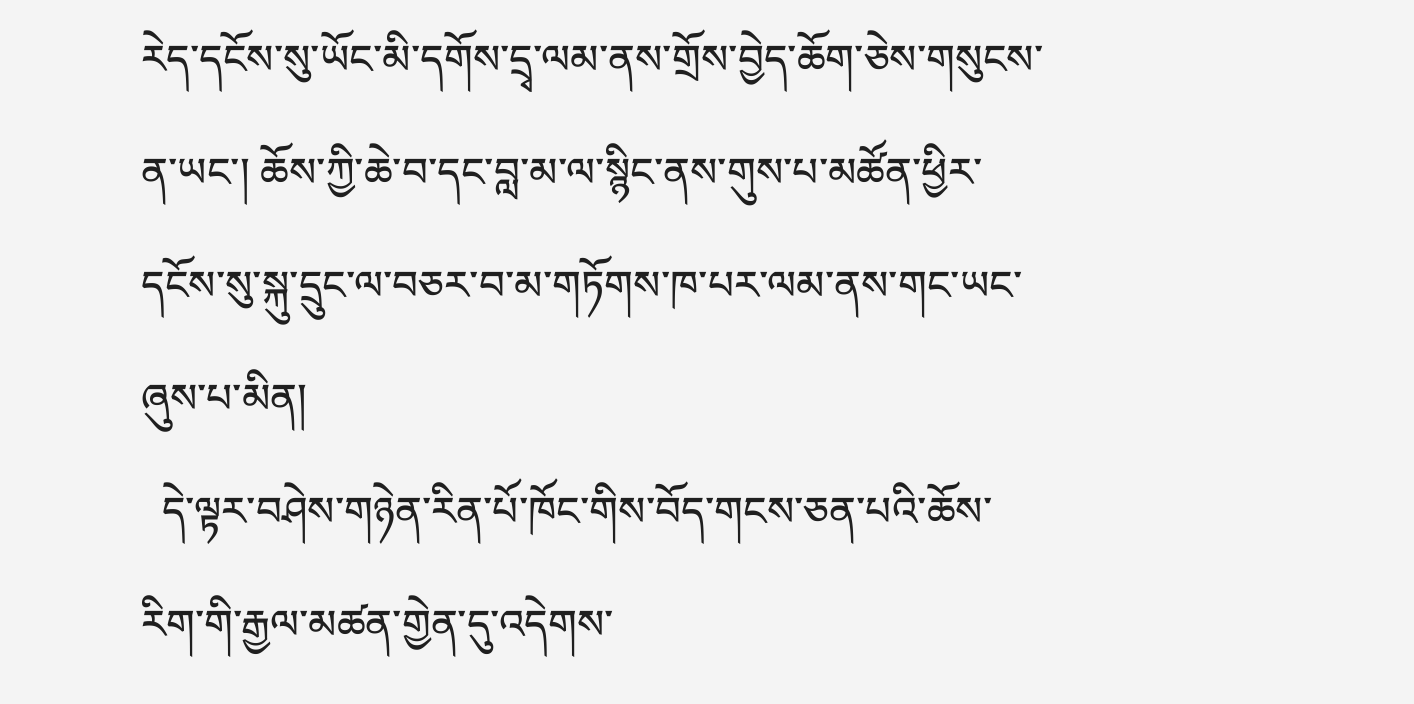རེད་དངོས་སུ་ཡོང་མི་དགོས་དྲྭ་ལམ་ནས་གྲོས་བྱེད་ཆོག་ཅེས་གསུངས་ན་ཡང་། ཆོས་ཀྱི་ཆེ་བ་དང་བླ་མ་ལ་སྙིང་ནས་གུས་པ་མཚོན་ཕྱིར་དངོས་སུ་སྐུ་དྲུང་ལ་བཅར་བ་མ་གཏོགས་ཁ་པར་ལམ་ནས་གང་ཡང་ཞུས་པ་མིན།
  དེ་ལྟར་བཤེས་གཉེན་རིན་པོ་ཁོང་གིས་བོད་གངས་ཅན་པའི་ཆོས་རིག་གི་རྒྱལ་མཚན་གྱེན་དུ་འདེགས་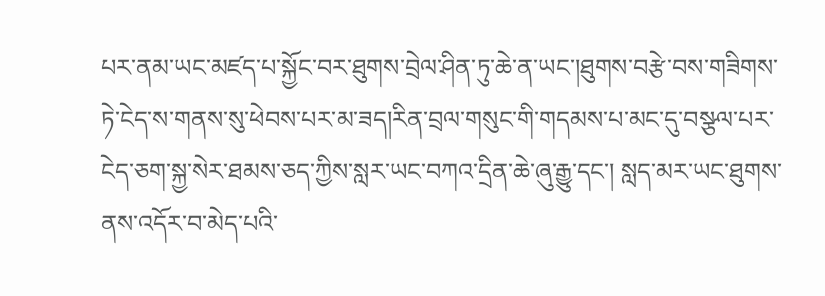པར་ནམ་ཡང་མཛད་པ་སྐྱོང་བར་ཐུགས་བྲེལ་ཤིན་ཏུ་ཆེ་ན་ཡང་།ཐུགས་བརྩེ་བས་གཟིགས་ཏེ་ངེད་ས་གནས་སུ་ཕེབས་པར་མ་ཟད།རིན་བྲལ་གསུང་གི་གདམས་པ་མང་དུ་བསྩལ་པར་ངེད་ཅག་སྐྱ་སེར་ཐམས་ཅད་ཀྱིས་སླར་ཡང་བཀའ་དྲིན་ཆེ་ཞུ་རྒྱུ་དང་། སླད་མར་ཡང་ཐུགས་ནས་འདོར་བ་མེད་པའི་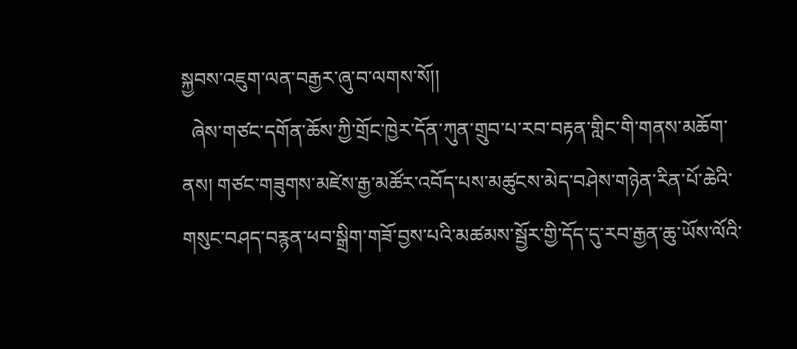སྐྱབས་འཇུག་ལན་བརྒྱར་ཞུ་བ་ལགས་སོ།།
  ཞེས་གཙང་དགོན་ཆོས་ཀྱི་གྲོང་ཁྱེར་དོན་ཀུན་གྲུབ་པ་རབ་བརྟན་གླིང་གི་གནས་མཆོག་ནས། གཙང་གཟུགས་མཛེས་རྒྱ་མཚོར་འབོད་པས་མཚུངས་མེད་བཤེས་གཉེན་རིན་པོ་ཆེའི་གསུང་བཤད་བརྙན་ཕབ་སྒྲིག་གཟོ་བྱས་པའི་མཚམས་སྦྱོར་གྱི་དོད་དུ་རབ་རྒྱན་ཆུ་ཡོས་ལོའི་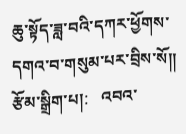ཆུ་སྟོད་ཟླ་བའི་དཀར་ཕྱོགས་དགའ་བ་གསུམ་པར་བྲིས་སོ།།
རྩོམ་སྒྲིག་པ།:   འབའ་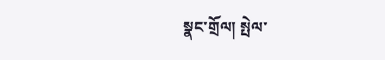སྣང་གྲོལ། སྤེལ་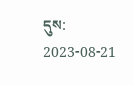དུས:   2023-08-21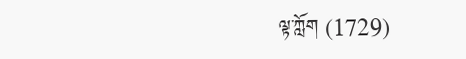ལྟ་ཀློག (1729)